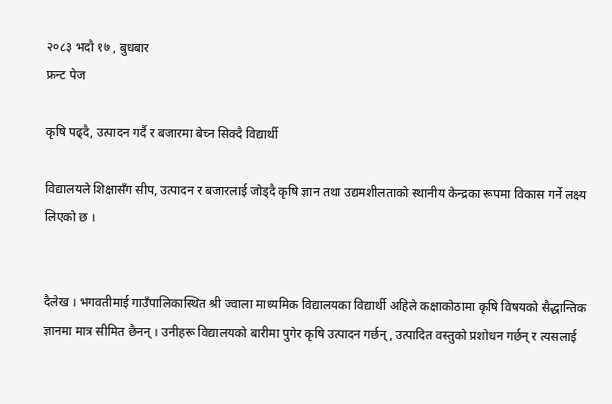२०८३ भदौ १७ , बुधबार
फ्रन्ट पेज

कृषि पढ्दै, उत्पादन गर्दै र बजारमा बेच्न सिक्दै विद्यार्थी

विद्यालयले शिक्षासँग सीप, उत्पादन र बजारलाई जोड्दै कृषि ज्ञान तथा उद्यमशीलताको स्थानीय केन्द्रका रूपमा विकास गर्ने लक्ष्य लिएको छ ।


दैलेख । भगवतीमाई गाउँपालिकास्थित श्री ज्वाला माध्यमिक विद्यालयका विद्यार्थी अहिले कक्षाकोठामा कृषि विषयको सैद्धान्तिक ज्ञानमा मात्र सीमित छैनन् । उनीहरू विद्यालयको बारीमा पुगेर कृषि उत्पादन गर्छन्, उत्पादित वस्तुको प्रशोधन गर्छन् र त्यसलाई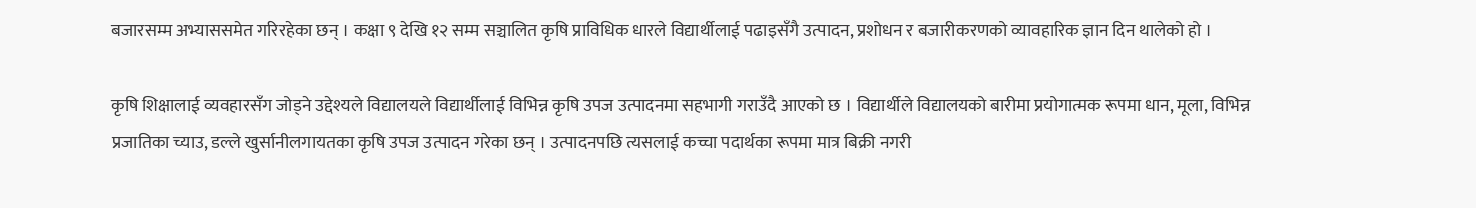बजारसम्म अभ्याससमेत गरिरहेका छन् । कक्षा ९ देखि १२ सम्म सञ्चालित कृषि प्राविधिक धारले विद्यार्थीलाई पढाइसँगै उत्पादन, प्रशोधन र बजारीकरणको व्यावहारिक ज्ञान दिन थालेको हो ।

कृषि शिक्षालाई व्यवहारसँग जोड्ने उद्देश्यले विद्यालयले विद्यार्थीलाई विभिन्न कृषि उपज उत्पादनमा सहभागी गराउँदै आएको छ । विद्यार्थीले विद्यालयको बारीमा प्रयोगात्मक रूपमा धान, मूला, विभिन्न प्रजातिका च्याउ, डल्ले खुर्सानीलगायतका कृषि उपज उत्पादन गरेका छन् । उत्पादनपछि त्यसलाई कच्चा पदार्थका रूपमा मात्र बिक्री नगरी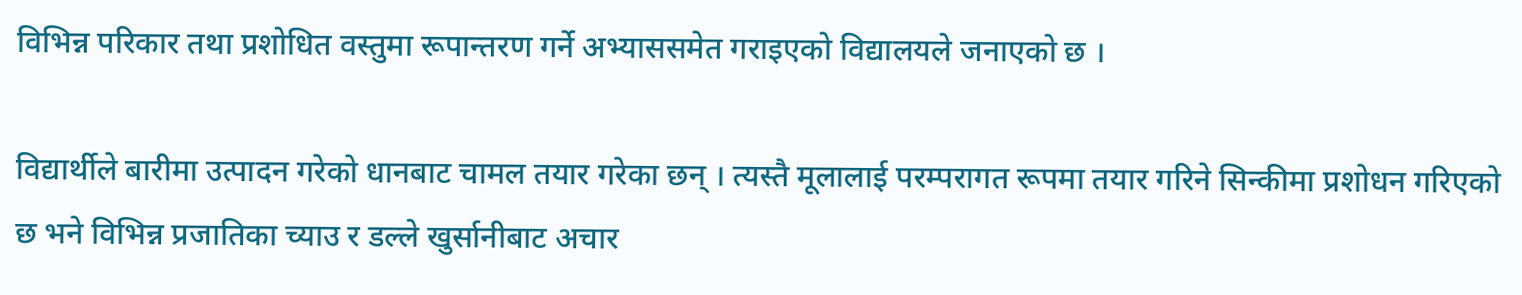विभिन्न परिकार तथा प्रशोधित वस्तुमा रूपान्तरण गर्ने अभ्याससमेत गराइएको विद्यालयले जनाएको छ ।

विद्यार्थीले बारीमा उत्पादन गरेको धानबाट चामल तयार गरेका छन् । त्यस्तै मूलालाई परम्परागत रूपमा तयार गरिने सिन्कीमा प्रशोधन गरिएको छ भने विभिन्न प्रजातिका च्याउ र डल्ले खुर्सानीबाट अचार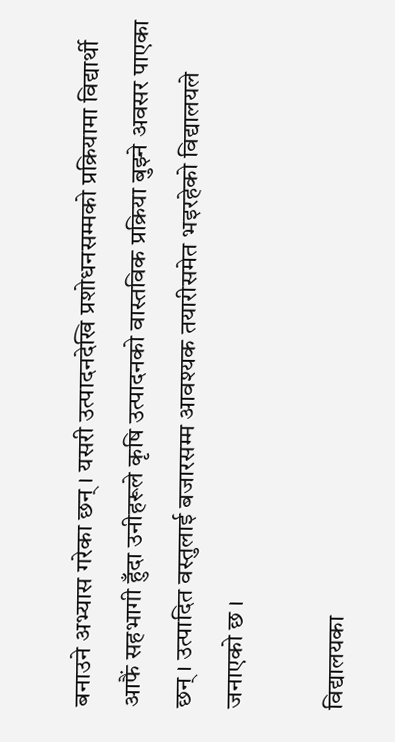बनाउने अभ्यास गरेका छन् । यसरी उत्पादनदेखि प्रशोधनसम्मको प्रक्रियामा विद्यार्थी आफैं सहभागी हुँदा उनीहरूले कृषि उत्पादनको वास्तविक प्रक्रिया बुझ्ने अवसर पाएका छन् । उत्पादित वस्तुलाई बजारसम्म आवश्यक तयारीसमेत भइरहेको विद्यालयले जनाएको छ ।

विद्यालयका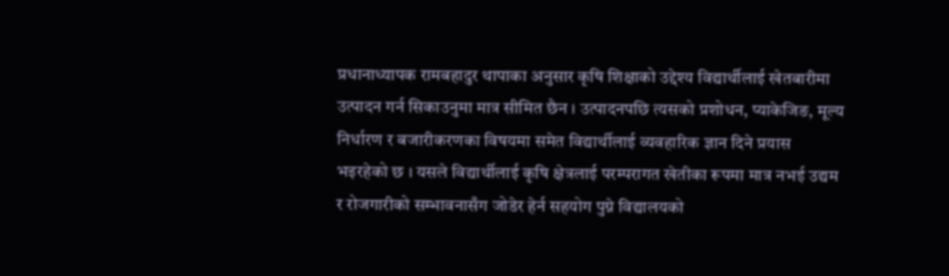प्रधानाध्यापक रामबहादुर थापाका अनुसार कृषि शिक्षाको उद्देश्य विद्यार्थीलाई खेतबारीमा उत्पादन गर्न सिकाउनुमा मात्र सीमित छैन । उत्पादनपछि त्यसको प्रशोधन, प्याकेजिङ, मूल्य निर्धारण र बजारीकरणका विषयमा समेत विद्यार्थीलाई व्यवहारिक ज्ञान दिने प्रयास भइरहेको छ । यसले विद्यार्थीलाई कृषि क्षेत्रलाई परम्परागत खेतीका रूपमा मात्र नभई उद्यम र रोजगारीको सम्भावनासँग जोडेर हेर्न सहयोग पुग्ने विद्यालयको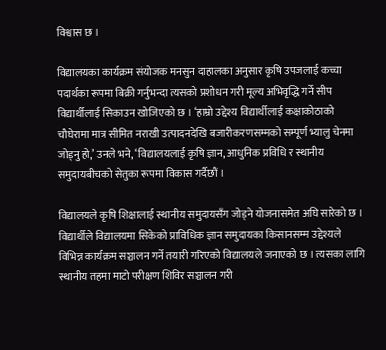विश्वास छ ।

विद्यालयका कार्यक्रम संयोजक मनसुन दाहालका अनुसार कृषि उपजलाई कच्चा पदार्थका रूपमा बिक्री गर्नुभन्दा त्यसको प्रशोधन गरी मूल्य अभिवृद्धि गर्ने सीप विद्यार्थीलाई सिकाउन खोजिएको छ । ‘हाम्रो उद्देश्य विद्यार्थीलाई कक्षाकोठाको चौघेरामा मात्र सीमित नराखी उत्पादनदेखि बजारीकरणसम्मको सम्पूर्ण भ्यालु चेनमा जोड्नु हो,’ उनले भने, ‘विद्यालयलाई कृषि ज्ञान, आधुनिक प्रविधि र स्थानीय समुदायबीचको सेतुका रूपमा विकास गर्दैछौं ।

विद्यालयले कृषि शिक्षालाई स्थानीय समुदायसँग जोड्ने योजनासमेत अघि सारेको छ । विद्यार्थीले विद्यालयमा सिकेको प्राविधिक ज्ञान समुदायका किसानसम्म उद्देश्यले विभिन्न कार्यक्रम सञ्चालन गर्ने तयारी गरिएको विद्यालयले जनाएको छ । त्यसका लागि स्थानीय तहमा माटो परीक्षण शिविर सञ्चालन गरी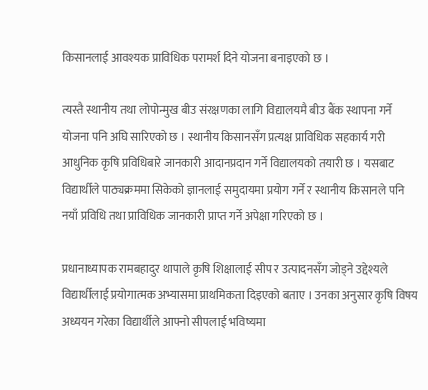किसानलाई आवश्यक प्राविधिक परामर्श दिने योजना बनाइएको छ ।

त्यस्तै स्थानीय तथा लोपोन्मुख बीउ संरक्षणका लागि विद्यालयमै बीउ बैंक स्थापना गर्ने योजना पनि अघि सारिएको छ । स्थानीय किसानसँग प्रत्यक्ष प्राविधिक सहकार्य गरी आधुनिक कृषि प्रविधिबारे जानकारी आदानप्रदान गर्ने विद्यालयको तयारी छ । यसबाट विद्यार्थीले पाठ्यक्रममा सिकेको ज्ञानलाई समुदायमा प्रयोग गर्ने र स्थानीय किसानले पनि नयाँ प्रविधि तथा प्राविधिक जानकारी प्राप्त गर्ने अपेक्षा गरिएको छ ।

प्रधानाध्यापक रामबहादुर थापाले कृषि शिक्षालाई सीप र उत्पादनसँग जोड्ने उद्देश्यले विद्यार्थीलाई प्रयोगात्मक अभ्यासमा प्राथमिकता दिइएको बताए । उनका अनुसार कृषि विषय अध्ययन गरेका विद्यार्थीले आफ्नो सीपलाई भविष्यमा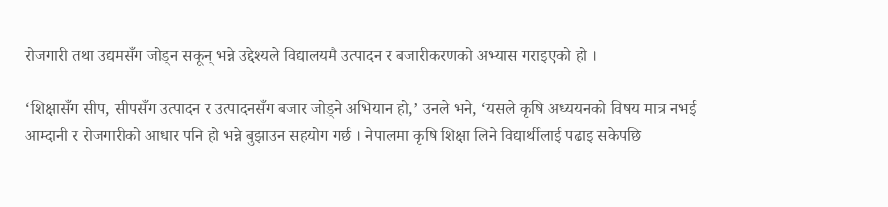रोजगारी तथा उद्यमसँग जोड्न सकून् भन्ने उद्देश्यले विद्यालयमै उत्पादन र बजारीकरणको अभ्यास गराइएको हो ।

‘शिक्षासँग सीप, सीपसँग उत्पादन र उत्पादनसँग बजार जोड्ने अभियान हो,’ उनले भने, ‘यसले कृषि अध्ययनको विषय मात्र नभई आम्दानी र रोजगारीको आधार पनि हो भन्ने बुझाउन सहयोग गर्छ । नेपालमा कृषि शिक्षा लिने विद्यार्थीलाई पढाइ सकेपछि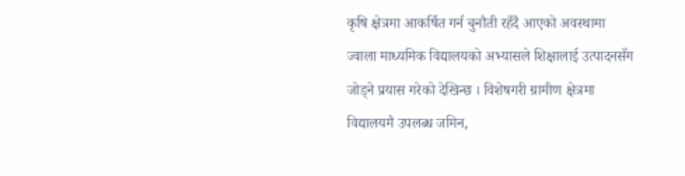कृषि क्षेत्रमा आकर्षित गर्न चुनौती रहँदै आएको अवस्थामा ज्वाला माध्यमिक विद्यालयको अभ्यासले शिक्षालाई उत्पादनसँग जोड्ने प्रयास गरेको देखिन्छ । विशेषगरी ग्रामीण क्षेत्रमा विद्यालयमै उपलब्ध जमिन,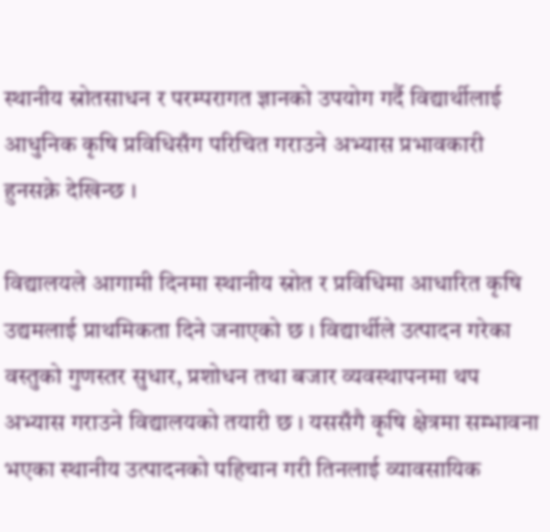स्थानीय स्रोतसाधन र परम्परागत ज्ञानको उपयोग गर्दै विद्यार्थीलाई आधुनिक कृषि प्रविधिसँग परिचित गराउने अभ्यास प्रभावकारी हुनसक्ने देखिन्छ ।

विद्यालयले आगामी दिनमा स्थानीय स्रोत र प्रविधिमा आधारित कृषि उद्यमलाई प्राथमिकता दिने जनाएको छ । विद्यार्थीले उत्पादन गरेका वस्तुको गुणस्तर सुधार, प्रशोधन तथा बजार व्यवस्थापनमा थप अभ्यास गराउने विद्यालयको तयारी छ । यससँगै कृषि क्षेत्रमा सम्भावना भएका स्थानीय उत्पादनको पहिचान गरी तिनलाई व्यावसायिक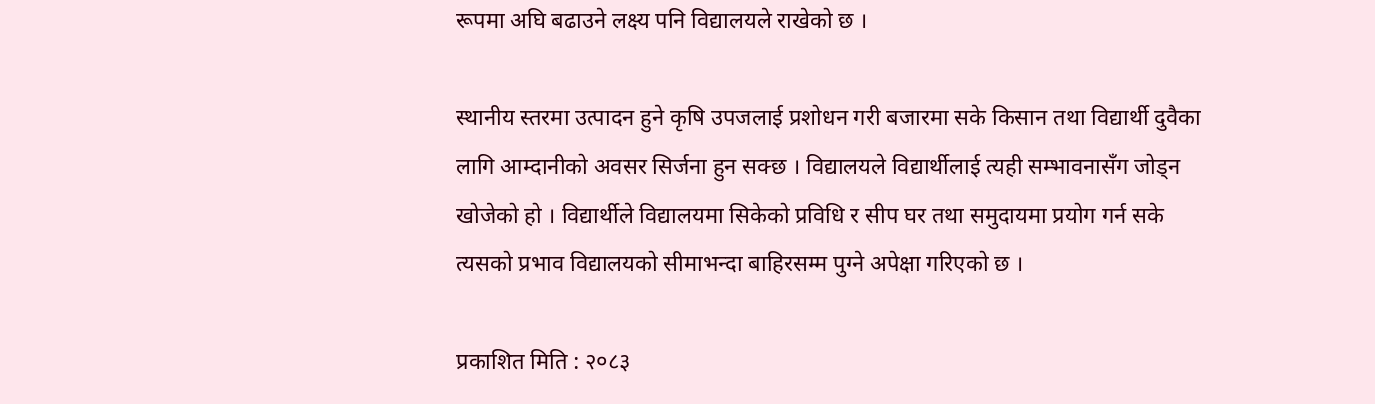रूपमा अघि बढाउने लक्ष्य पनि विद्यालयले राखेको छ ।

स्थानीय स्तरमा उत्पादन हुने कृषि उपजलाई प्रशोधन गरी बजारमा सके किसान तथा विद्यार्थी दुवैका लागि आम्दानीको अवसर सिर्जना हुन सक्छ । विद्यालयले विद्यार्थीलाई त्यही सम्भावनासँग जोड्न खोजेको हो । विद्यार्थीले विद्यालयमा सिकेको प्रविधि र सीप घर तथा समुदायमा प्रयोग गर्न सके त्यसको प्रभाव विद्यालयको सीमाभन्दा बाहिरसम्म पुग्ने अपेक्षा गरिएको छ ।

प्रकाशित मिति : २०८३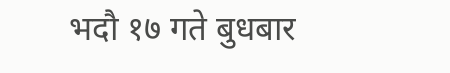भदौ १७ गते बुधबार